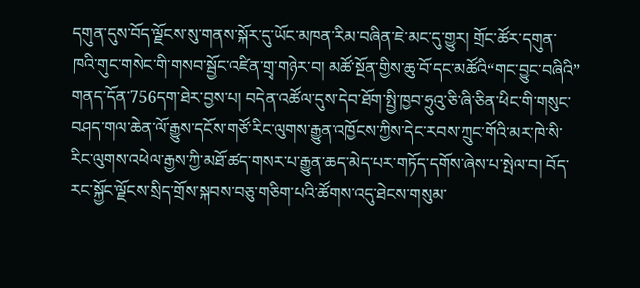དགུན་དུས་བོད་ལྗོངས་སུ་གནས་སྐོར་དུ་ཡོང་མཁན་རིམ་བཞིན་ཇེ་མང་དུ་གྱུར། གྲོང་ཚོར་དགུན་ཁའི་གུང་གསེང་གི་གསབ་སྦྱོང་འཛིན་གྲྭ་གཉེར་བ། མཚོ་སྔོན་གྱིས་ཆུ་བོ་དང་མཚོའི“གང་བྱུང་བཞིའི” གནད་དོན་756དག་ཐེར་བྱས་པ། བདེན་འཚོལ་དུས་དེབ་ཐོག་སྤྱི་ཁྱབ་ཧྲུའུ་ཅི་ཞི་ཅིན་ཕིང་གི་གསུང་བཤད་གལ་ཆེན་ལོ་རྒྱུས་དངོས་གཙོ་རིང་ལུགས་རྒྱུན་འཁྱོངས་ཀྱིས་དེང་རབས་ཀྲུང་གོའི་མར་ཁེ་སི་རིང་ལུགས་འཕེལ་རྒྱས་ཀྱི་མཐོ་ཚད་གསར་པ་རྒྱུན་ཆད་མེད་པར་གཏོད་དགོས་ཞེས་པ་སྤེལ་བ། བོད་རང་སྐྱོང་ལྗོངས་སྲིད་གྲོས་སྐབས་བཅུ་གཅིག་པའི་ཚོགས་འདུ་ཐེངས་གསུམ་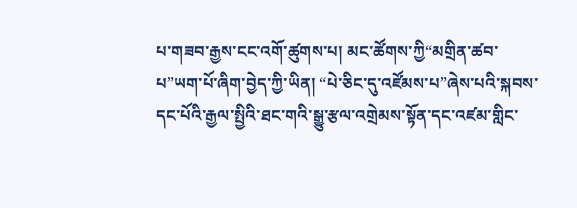པ་གཟབ་རྒྱས་ངང་འགོ་ཚུགས་པ། མང་ཚོགས་ཀྱི“མགྲིན་ཚབ་པ”ཡག་པོ་ཞིག་བྱེད་ཀྱི་ཡིན། “པེ་ཅིང་དུ་འཛོམས་པ”ཞེས་པའི་སྐབས་དང་པོའི་རྒྱལ་སྤྱིའི་ཐང་གའི་སྒྱུ་རྩལ་འགྲེམས་སྟོན་དང་འཛམ་གླིང་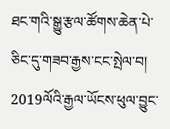ཐང་གའི་སྒྱུ་རྩལ་ཚོགས་ཆེན་པེ་ཅིང་དུ་གཟབ་རྒྱས་ངང་སྤེལ་བ། 2019ལོའི་རྒྱལ་ཡོངས་ཕུལ་བྱུང་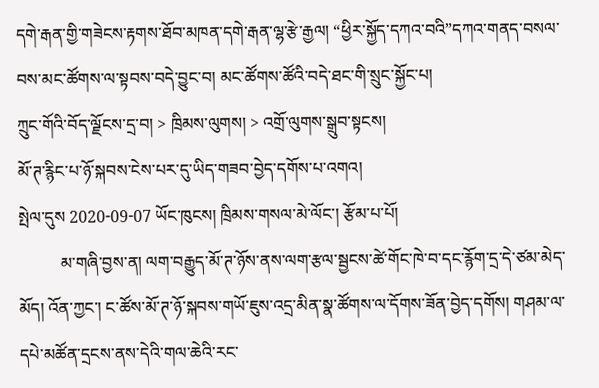དགེ་རྒན་གྱི་གཟེངས་རྟགས་ཐོབ་མཁན་དགེ་རྒན་ལྷ་རྩེ་རྒྱལ། “ཕྱིར་སྐྱོད་དཀའ་བའི”དཀའ་གནད་བསལ་བས་མང་ཚོགས་ལ་སྟབས་བདེ་བྱུང་བ། མང་ཚོགས་ཚོའི་བདེ་ཐང་གི་སྲུང་སྐྱོང་པ།
ཀྲུང་གོའི་བོད་ལྗོངས་དྲ་བ། > ཁྲིམས་ལུགས། > འགྲོ་ལུགས་སྒྲུབ་སྟངས།
མོ་ཊ་རྙིང་པ་ཉོ་སྐབས་ངེས་པར་དུ་ཡིད་གཟབ་བྱེད་དགོས་པ་འགའ།
སྤེལ་དུས 2020-09-07 ཡོང་ཁུངས། ཁྲིམས་གསལ་མེ་ལོང་། རྩོམ་པ་པོ།
          མ་གཞི་བྱས་ན། ལག་བརྒྱུད་མོ་ཊ་ཉོས་ནས་ལག་རྩལ་སྦྱངས་ཚེ་གོང་ཁེ་བ་དང་རྙོག་དྲ་དེ་ཙམ་མེད་མོད། འོན་ཀྱང་། ང་ཚོས་མོ་ཊ་ཉོ་སྐབས་གཡོ་ཇུས་འདྲ་མིན་སྣ་ཚོགས་ལ་དོགས་ཟོན་བྱེད་དགོས། གཤམ་ལ་དཔེ་མཚོན་དྲངས་ནས་དེའི་གལ་ཆེའི་རང་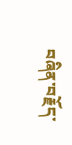བཞིན་བརྗོད་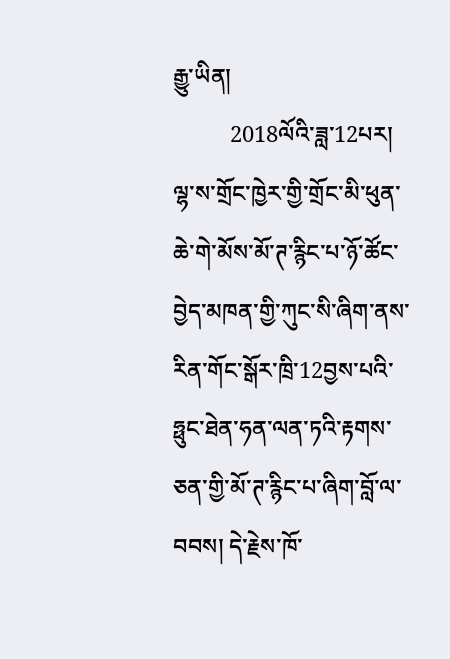རྒྱུ་ཡིན།
          2018ལོའི་ཟླ་12པར། ལྷ་ས་གྲོང་ཁྱེར་གྱི་གྲོང་མི་ཕུན་ཆེ་གེ་མོས་མོ་ཊ་རྙིང་པ་ཉོ་ཚོང་བྱེད་མཁན་གྱི་ཀུང་སི་ཞིག་ནས་རིན་གོང་སྒོར་ཁྲི་12བྱས་པའི་ཧྥུང་ཐེན་ཧན་ལན་ཏའི་རྟགས་ཅན་གྱི་མོ་ཊ་རྙིང་པ་ཞིག་བློ་ལ་བབས། དེ་རྗེས་ཁོ་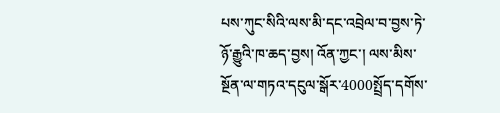པས་ཀུང་སིའི་ལས་མི་དང་འབྲེལ་བ་བྱས་ཏེ་ཉོ་རྒྱུའི་ཁ་ཆད་བྱས། འོན་ཀྱང་། ལས་མིས་སྔོན་ལ་གཏའ་དངུལ་སྒོར་4000སྤྲོད་དགོས་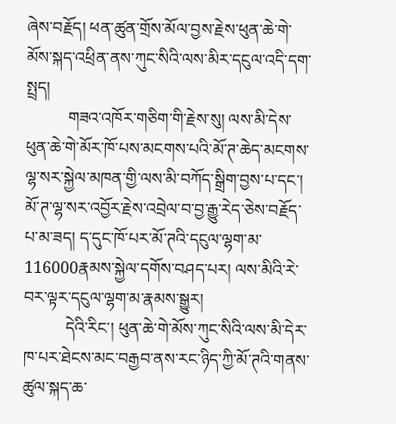ཞེས་བརྗོད། ཕན་ཚུན་གྲོས་མོལ་བྱས་རྗེས་ཕུན་ཆེ་གེ་མོས་སྐད་འཕྲིན་ནས་ཀུང་སིའི་ལས་མིར་དངུལ་འདི་དག་སྤྲད།
          གཟའ་འཁོར་གཅིག་གི་རྗེས་སུ། ལས་མི་དེས་ཕུན་ཆེ་གེ་མོར་ཁོ་པས་མངགས་པའི་མོ་ཊ་ཆེད་མངགས་ལྷ་སར་སྐྱེལ་མཁན་གྱི་ལས་མི་བཀོད་སྒྲིག་བྱས་པ་དང་། མོ་ཊ་ལྷ་སར་འབྱོར་རྗེས་འབྲེལ་བ་བྱ་རྒྱུ་རེད་ཅེས་བརྗོད་པ་མ་ཟད། ད་དུང་ཁོ་པར་མོ་ཊའི་དངུལ་ལྷག་མ་116000རྣམས་སྐྱེལ་དགོས་བཤད་པར། ལས་མིའི་རེ་བར་ལྟར་དངུལ་ལྷག་མ་རྣམས་སྒྱུར།
          དེའི་རིང་། ཕུན་ཆེ་གེ་མོས་ཀུང་སིའི་ལས་མི་དེར་ཁ་པར་ཐེངས་མང་བརྒྱབ་ནས་རང་ཉིད་ཀྱི་མོ་ཊའི་གནས་ཚུལ་སྐད་ཆ་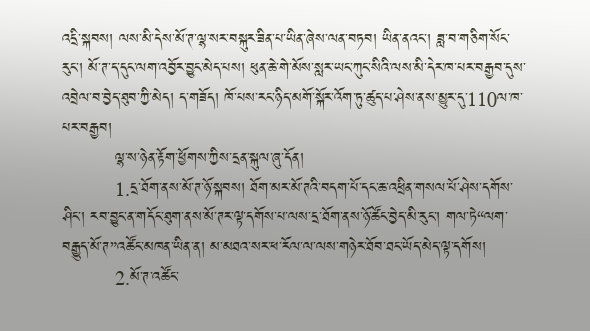འདྲི་སྐབས། ལས་མི་དེས་མོ་ཊ་ལྷ་སར་བསྐུར་ཟིན་པ་ཡིན་ཞེས་ལན་བཏབ། ཡིན་ནའང་། ཟླ་བ་གཅིག་སོང་རུང་། མོ་ཊ་ད་དུང་ལག་འབྱོར་བྱུང་མེད་པས། ཕུན་ཆེ་གེ་མོས་སླར་ཡང་ཀུང་སིའི་ལས་མི་དེར་ཁ་པར་བརྒྱབ་དུས་འབྲེལ་བ་བྱེད་ཐུབ་ཀྱི་མེད། ད་གཟོད། ཁོ་པས་རང་ཉིད་མགོ་སྐོར་འོག་ཏུ་ཚུད་པ་ཤེས་ནས་མྱུར་དུ་110ལ་ཁ་པར་བརྒྱབ།
          ལྷ་ས་ཉེན་རྟོག་ཕྱོགས་ཀྱིས་དྲན་སྐུལ་ཞུ་དོན།
          1.དྲ་ཐོག་ནས་མོ་ཊ་ཉོ་སྐབས། ཐོག་མར་མོ་ཊའི་བདག་པོ་དང་ཆ་འཕྲིན་གསལ་པོ་ཤེས་དགོས་ཤིང་། རབ་བྱུང་ན་གདོང་ཐུག་ནས་མོ་ཊར་ལྟ་དགོས་པ་ལས་དྲ་ཐོག་ནས་ཉོ་ཚོང་བྱེད་མི་རུང་། གལ་ཏེ“ལག་བརྒྱུད་མོ་ཊ”འཚོང་མཁན་ཡིན་ན། མ་མཐའ་སར་ཕ་རོལ་ལ་ལས་གཉེར་ཐོབ་ཐང་ཡོད་མེད་ལྟ་དགོས།
          2.མོ་ཊ་འཚོང་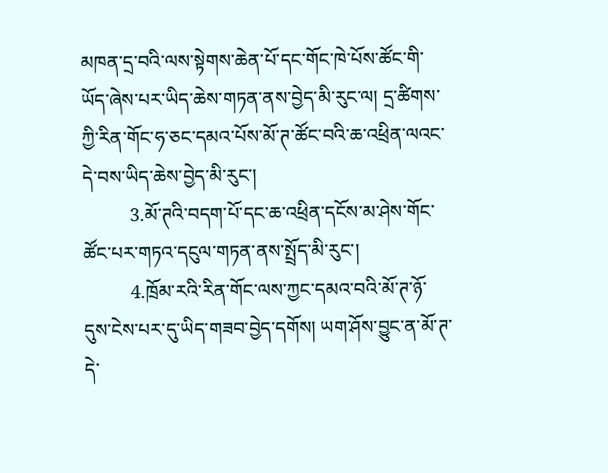མཁན་དྲ་བའི་ལས་སྟེགས་ཆེན་པོ་དང་གོང་ཁེ་པོས་ཚོང་གི་ཡོད་ཞེས་པར་ཡིད་ཆེས་གཏན་ནས་བྱེད་མི་རུང་ལ། དྲ་ཚིགས་ཀྱི་རིན་གོང་ཧ་ཅང་དམའ་པོས་མོ་ཊ་ཚོང་བའི་ཆ་འཕྲིན་ལའང་དེ་བས་ཡིད་ཆེས་བྱེད་མི་རུང་།
          3.མོ་ཊའི་བདག་པོ་དང་ཆ་འཕྲིན་དངོས་མ་ཤེས་གོང་ཚོང་པར་གཏའ་དངུལ་གཏན་ནས་སྤྲོད་མི་རུང་།
          4.ཁྲོམ་རའི་རིན་གོང་ལས་ཀྱང་དམའ་བའི་མོ་ཊ་ཉོ་དུས་ངེས་པར་དུ་ཡིད་གཟབ་བྱེད་དགོས། ཡག་ཤོས་བྱུང་ན་མོ་ཊ་དེ་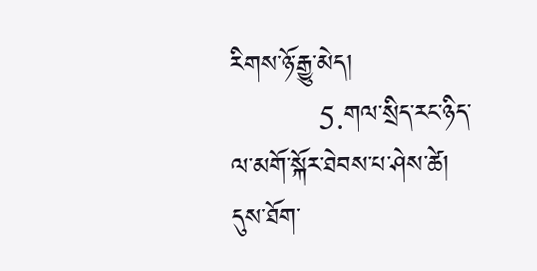རིགས་ཉོ་རྒྱུ་མེད།
          5.གལ་སྲིད་རང་ཉིད་ལ་མགོ་སྐོར་ཐེབས་པ་ཤེས་ཚེ། དུས་ཐོག་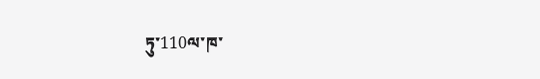ཏུ་110ལ་ཁ་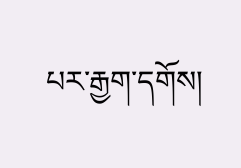པར་རྒྱག་དགོས།